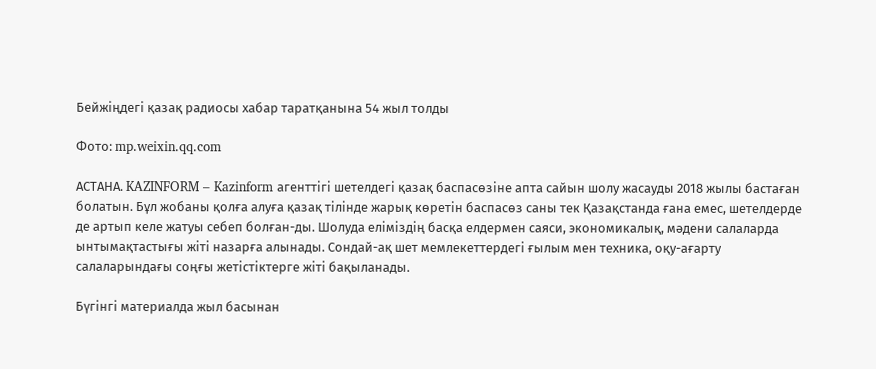Бейжіңдегі қазақ радиосы хабар таратқанына 54 жыл толды

Фото: mp.weixin.qq.com

АСТАНА. KAZINFORM – Kazinform агенттігі шетелдегі қазақ баспасөзіне апта сайын шолу жасауды 2018 жылы бастаған болатын. Бұл жобаны қолға алуға қазақ тілінде жарық көретін баспасөз саны тек Қазақстанда ғана емес, шетелдерде де артып келе жатуы себеп болған-ды. Шолуда еліміздің басқа елдермен саяси, экономикалық, мәдени салаларда ынтымақтастығы жіті назарға алынады. Сондай-ақ шет мемлекеттердегі ғылым мен техника, оқу-ағарту салаларындағы соңғы жетістіктерге жіті бақыланады.

Бүгінгі материалда жыл басынан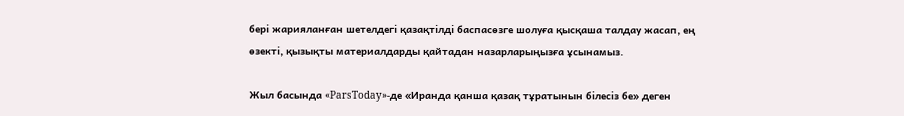бері жарияланған шетелдегі қазақтілді баспасөзге шолуға қысқаша талдау жасап, ең өзекті, қызықты материалдарды қайтадан назарларыңызға ұсынамыз.

Жыл басында «ParsToday»-де «Иранда қанша қазақ тұратынын білесіз бе» деген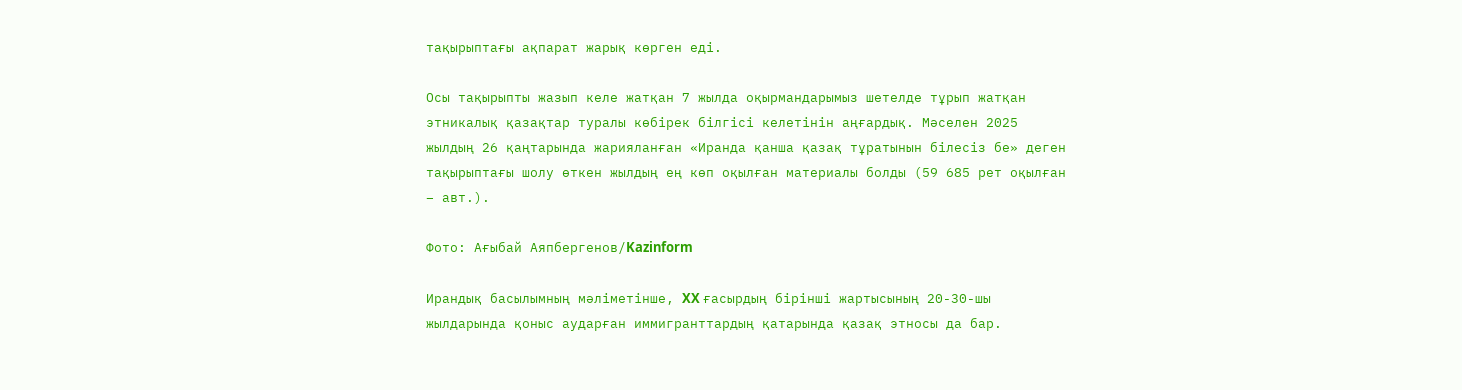тақырыптағы ақпарат жарық көрген еді.

Осы тақырыпты жазып келе жатқан 7 жылда оқырмандарымыз шетелде тұрып жатқан этникалық қазақтар туралы көбірек білгісі келетінін аңғардық. Мәселен 2025 жылдың 26 қаңтарында жарияланған «Иранда қанша қазақ тұратынын білесіз бе» деген тақырыптағы шолу өткен жылдың ең көп оқылған материалы болды (59 685 рет оқылған – авт.).

Фото: Ағыбай Аяпбергенов/Kazinform

Ирандық басылымның мәліметінше, XX ғасырдың бірінші жартысының 20-30-шы жылдарында қоныс аударған иммигранттардың қатарында қазақ этносы да бар.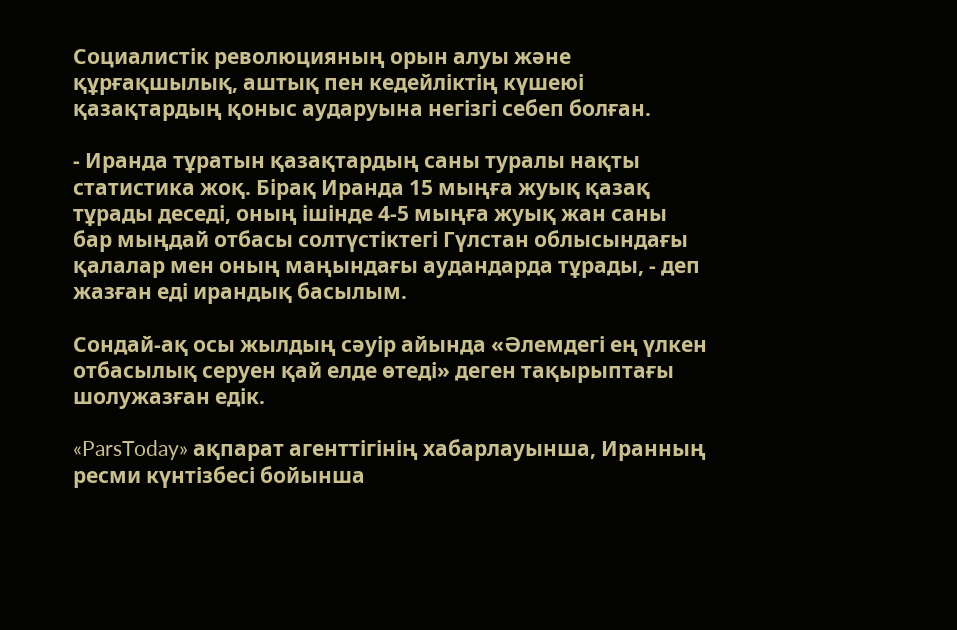Социалистік революцияның орын алуы және құрғақшылық, аштық пен кедейліктің күшеюі қазақтардың қоныс аударуына негізгі себеп болған.

- Иранда тұратын қазақтардың саны туралы нақты статистика жоқ. Бірақ Иранда 15 мыңға жуық қазақ тұрады деседі, оның ішінде 4-5 мыңға жуық жан саны бар мыңдай отбасы солтүстіктегі Гүлстан облысындағы қалалар мен оның маңындағы аудандарда тұрады, - деп жазған еді ирандық басылым.

Сондай-ақ осы жылдың сәуір айында «Әлемдегі ең үлкен отбасылық серуен қай елде өтеді» деген тақырыптағы шолужазған едік.

«ParsToday» ақпарат агенттігінің хабарлауынша, Иранның ресми күнтізбесі бойынша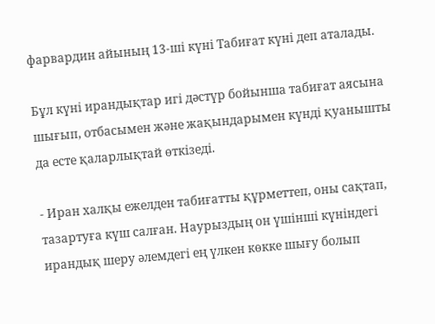фарвардин айының 13-ші күні Табиғат күні деп аталады.

Бұл күні ирандықтар игі дәстүр бойынша табиғат аясына шығып, отбасымен және жақындарымен күнді қуанышты да есте қаларлықтай өткізеді.

- Иран халқы ежелден табиғатты құрметтеп, оны сақтап, тазартуға күш салған. Наурыздың он үшінші күніндегі ирандық шеру әлемдегі ең үлкен көкке шығу болып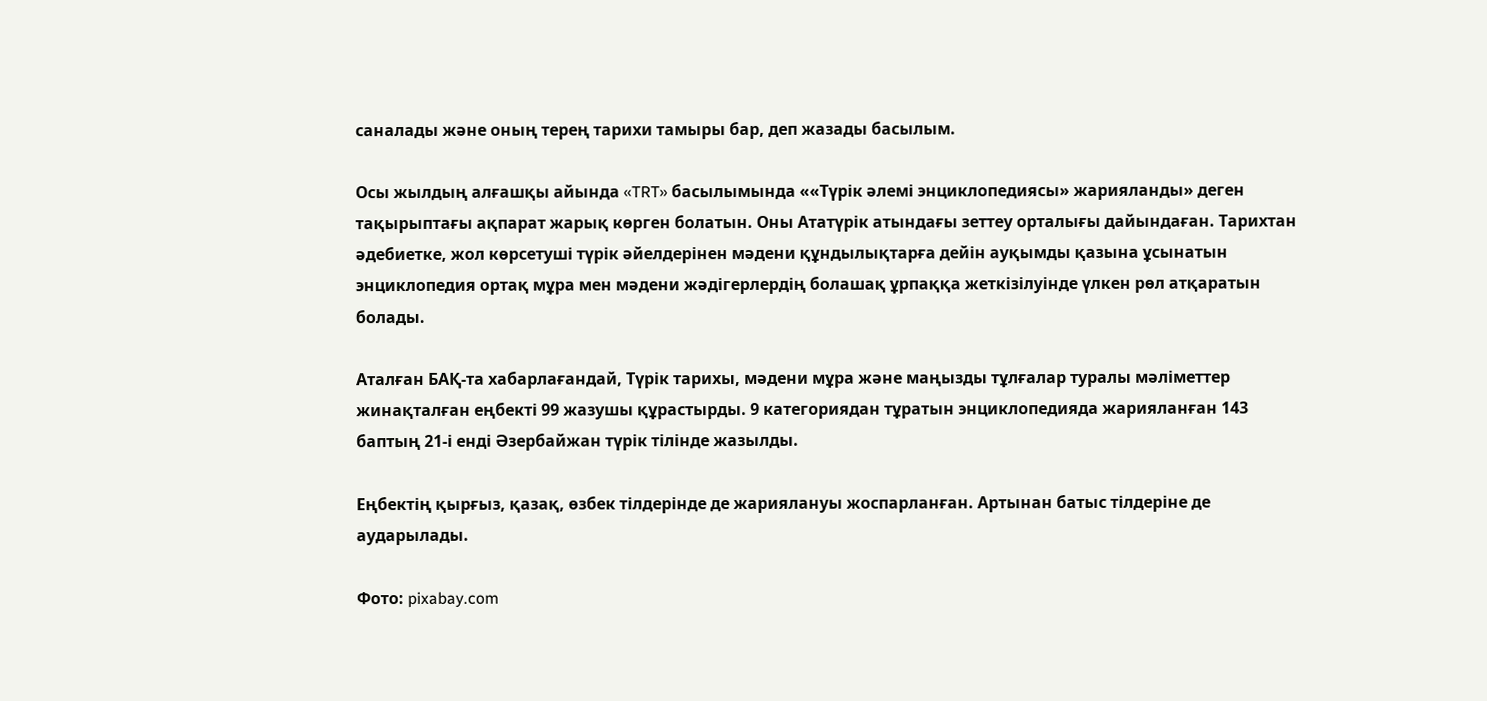саналады және оның терең тарихи тамыры бар, деп жазады басылым.

Осы жылдың алғашқы айында «TRT» басылымында ««Түрік әлемі энциклопедиясы» жарияланды» деген тақырыптағы ақпарат жарық көрген болатын. Оны Ататүрік атындағы зеттеу орталығы дайындаған. Тарихтан әдебиетке, жол көрсетуші түрік әйелдерінен мәдени құндылықтарға дейін ауқымды қазына ұсынатын энциклопедия ортақ мұра мен мәдени жәдігерлердің болашақ ұрпаққа жеткізілуінде үлкен рөл атқаратын болады.

Аталған БАҚ-та хабарлағандай, Түрік тарихы, мәдени мұра және маңызды тұлғалар туралы мәліметтер жинақталған еңбекті 99 жазушы құрастырды. 9 категориядан тұратын энциклопедияда жарияланған 143 баптың 21-і енді Әзербайжан түрік тілінде жазылды.

Еңбектің қырғыз, қазақ, өзбек тілдерінде де жариялануы жоспарланған. Артынан батыс тілдеріне де аударылады.

Фото: pixabay.com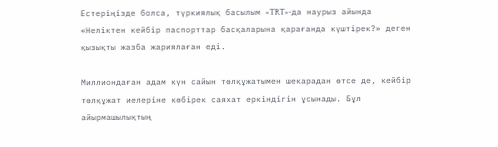Естеріңізде болса, түркиялық басылым «TRT»-да наурыз айында «Неліктен кейбір паспорттар басқаларына қарағанда күштірек?» деген қызықты жазба жариялаған еді.

Миллиондаған адам күн сайын төлқұжатымен шекарадан өтсе де, кейбір төлқұжат иелеріне көбірек саяхат еркіндігін ұсынады. Бұл айырмашылықтың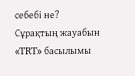себебі не? Сұрақтың жауабын «TRT» басылымы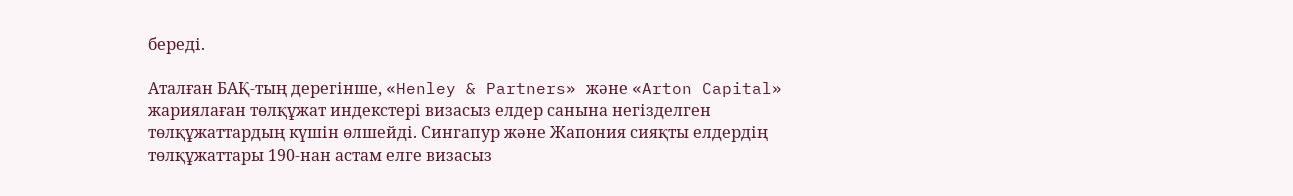береді.

Аталған БАҚ-тың дерегінше, «Henley & Partners» және «Arton Capital» жариялаған төлқұжат индекстері визасыз елдер санына негізделген төлқұжаттардың күшін өлшейді. Сингапур және Жапония сияқты елдердің төлқұжаттары 190-нан астам елге визасыз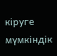кіруге мүмкіндік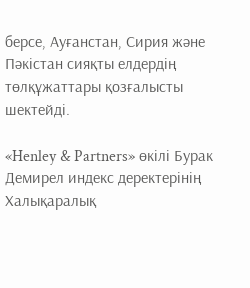берсе, Ауғанстан, Сирия және Пәкістан сияқты елдердің төлқұжаттары қозғалысты шектейді.

«Henley & Partners» өкілі Бурак Демирел индекс деректерінің Халықаралық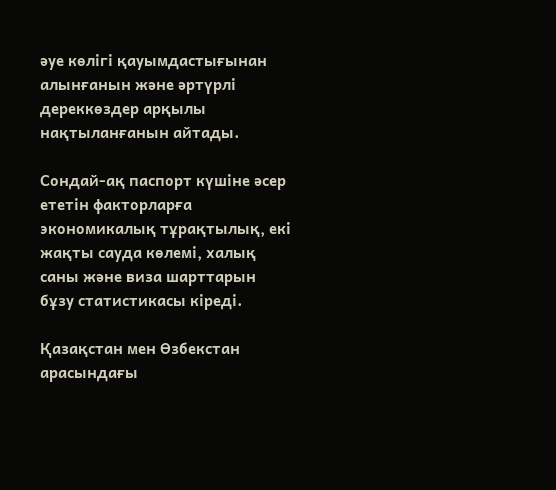әуе көлігі қауымдастығынан алынғанын және әртүрлі дереккөздер арқылы нақтыланғанын айтады.

Сондай-ақ паспорт күшіне әсер ететін факторларға экономикалық тұрақтылық, екі жақты сауда көлемі, халық саны және виза шарттарын бұзу статистикасы кіреді.

Қазақстан мен Өзбекстан арасындағы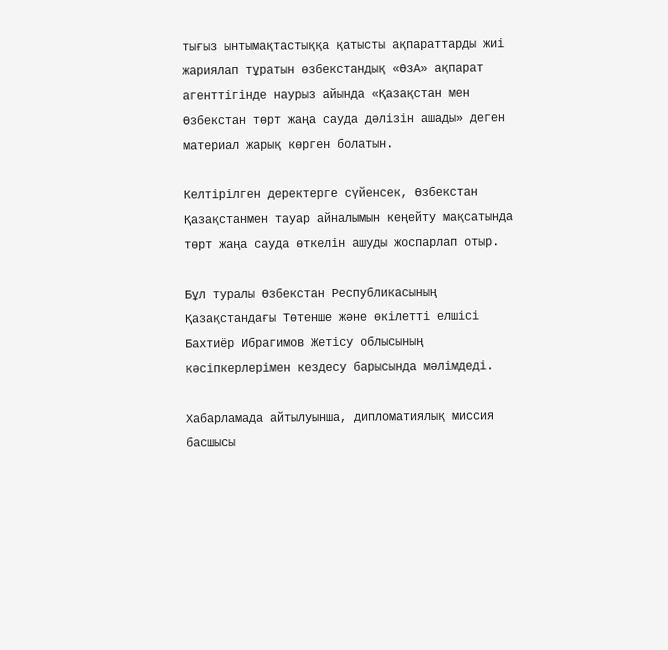тығыз ынтымақтастыққа қатысты ақпараттарды жиі жариялап тұратын өзбекстандық «ӨзА» ақпарат агенттігінде наурыз айында «Қазақстан мен Өзбекстан төрт жаңа сауда дәлізін ашады» деген материал жарық көрген болатын.

Келтірілген деректерге сүйенсек, Өзбекстан Қазақстанмен тауар айналымын кеңейту мақсатында төрт жаңа сауда өткелін ашуды жоспарлап отыр.

Бұл туралы Өзбекстан Республикасының Қазақстандағы Төтенше және өкілетті елшісі Бахтиёр Ибрагимов Жетісу облысының кәсіпкерлерімен кездесу барысында мәлімдеді.

Хабарламада айтылуынша, дипломатиялық миссия басшысы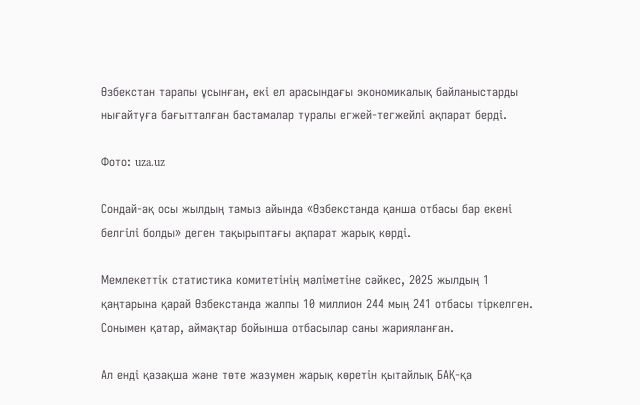Өзбекстан тарапы ұсынған, екі ел арасындағы экономикалық байланыстарды нығайтуға бағытталған бастамалар туралы егжей-тегжейлі ақпарат берді.

Фото: uza.uz

Сондай-ақ осы жылдың тамыз айында «Өзбекстанда қанша отбасы бар екені белгілі болды» деген тақырыптағы ақпарат жарық көрді.

Мемлекеттік статистика комитетінің мәліметіне сәйкес, 2025 жылдың 1 қаңтарына қарай Өзбекстанда жалпы 10 миллион 244 мың 241 отбасы тіркелген. Сонымен қатар, аймақтар бойынша отбасылар саны жарияланған.

Ал енді қазақша және төте жазумен жарық көретін қытайлық БАҚ-қа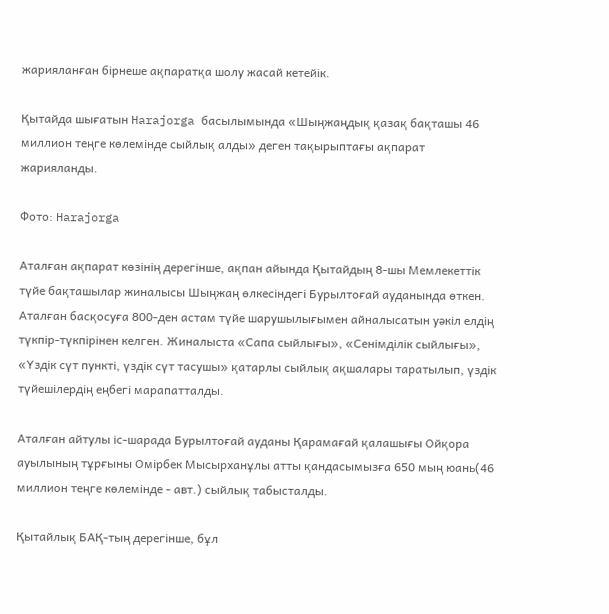жарияланған бірнеше ақпаратқа шолу жасай кетейік.

Қытайда шығатын Harajorga басылымында «Шыңжаңдық қазақ бақташы 46 миллион теңге көлемінде сыйлық алды» деген тақырыптағы ақпарат жарияланды.

Фото: Harajorga

Аталған ақпарат көзінің дерегінше, ақпан айында Қытайдың 8-шы Мемлекеттік түйе бақташылар жиналысы Шыңжаң өлкесіндегі Бурылтоғай ауданында өткен. Аталған басқосуға 800-ден астам түйе шарушылығымен айналысатын уәкіл елдің түкпір-түкпірінен келген. Жиналыста «Сапа сыйлығы», «Сенімділік сыйлығы», «Үздік сүт пункті, үздік сүт тасушы» қатарлы сыйлық ақшалары таратылып, үздік түйешілердің еңбегі марапатталды.

Аталған айтулы іс-шарада Бурылтоғай ауданы Қарамағай қалашығы Ойқора ауылының тұрғыны Омірбек Мысырханұлы атты қандасымызға 650 мың юань(46 миллион теңге көлемінде - авт.) сыйлық табысталды.

Қытайлық БАҚ-тың дерегінше, бұл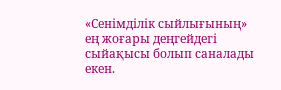«Сенімділік сыйлығының» ең жоғары деңгейдегі сыйақысы болып саналады екен.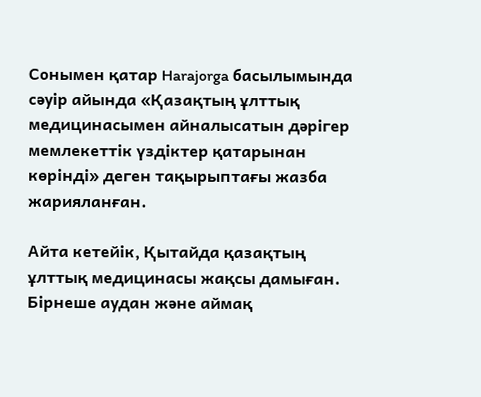Сонымен қатар Harajorga басылымында сәуір айында «Қазақтың ұлттық медицинасымен айналысатын дәрігер мемлекеттік үздіктер қатарынан көрінді» деген тақырыптағы жазба жарияланған.

Айта кетейік, Қытайда қазақтың ұлттық медицинасы жақсы дамыған. Бірнеше аудан және аймақ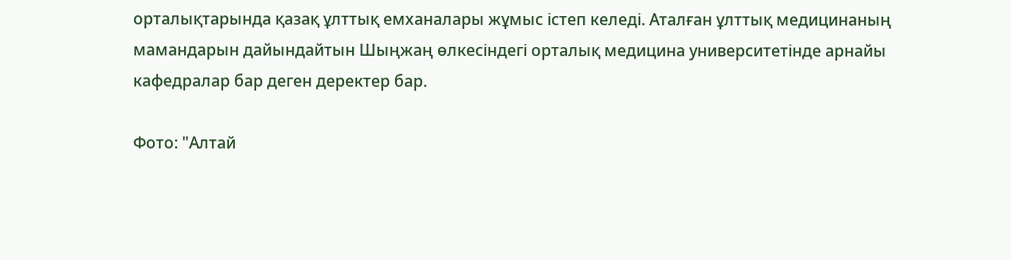орталықтарында қазақ ұлттық емханалары жұмыс істеп келеді. Аталған ұлттық медицинаның мамандарын дайындайтын Шыңжаң өлкесіндегі орталық медицина университетінде арнайы кафедралар бар деген деректер бар.

Фото: "Алтай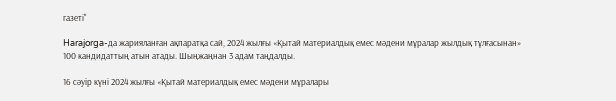газеті"

Harajorga-да жарияланған ақпаратқа сай, 2024 жылғы «Қытай материалдық емес мәдени мұралар жылдық тұлғасынан» 100 кандидаттың атын атады. Шыңжаңнан 3 адам таңдалды.

16 сәуір күні 2024 жылғы «Қытай материалдық емес мәдени мұралары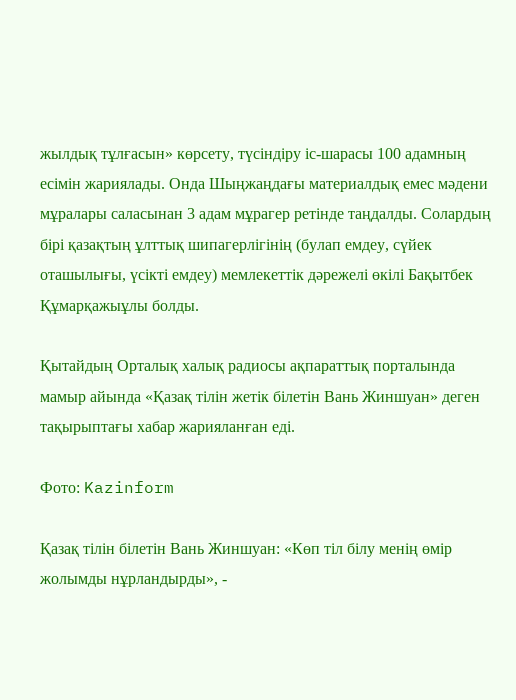жылдық тұлғасын» көрсету, түсіндіру іс-шарасы 100 адамның есімін жариялады. Онда Шыңжаңдағы материалдық емес мәдени мұралары саласынан 3 адам мұрагер ретінде таңдалды. Солардың бірі қазақтың ұлттық шипагерлігінің (булап емдеу, сүйек оташылығы, үсікті емдеу) мемлекеттік дәрежелі өкілі Бақытбек Құмарқажыұлы болды.

Қытайдың Орталық халық радиосы ақпараттық порталында мамыр айында «Қазақ тілін жетік білетін Вань Жиншуан» деген тақырыптағы хабар жарияланған еді.

Фото: Kazinform

Қазақ тілін білетін Вань Жиншуан: «Көп тіл білу менің өмір жолымды нұрландырды», -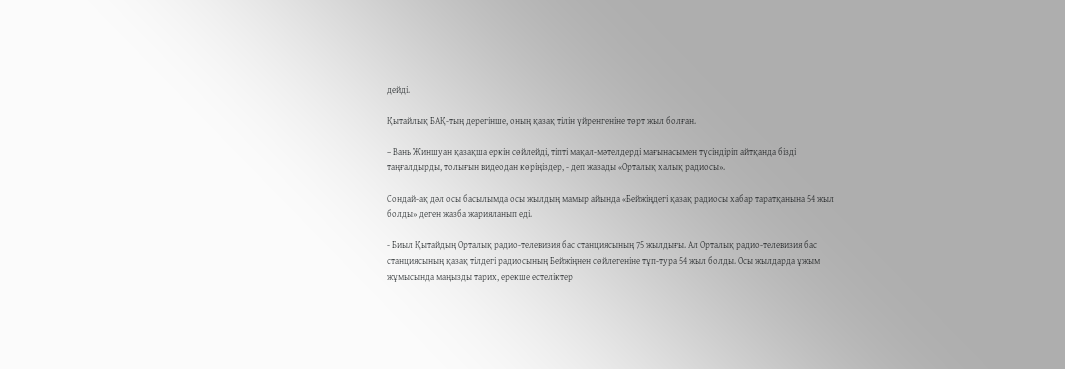дейді.

Қытайлық БАҚ-тың дерегінше, оның қазақ тілін үйренгеніне төрт жыл болған.

– Вань Жиншуан қазақша еркін сөйлейді, тіпті мақал-мәтелдерді мағынасымен түсіндіріп айтқанда бізді таңғалдырды, толығын видеодан көріңіздер, - деп жазады «Орталық халық радиосы».

Сондай-ақ дәл осы басылымда осы жылдың мамыр айында «Бейжіңдегі қазақ радиосы хабар таратқанына 54 жыл болды» деген жазба жарияланып еді.

- Биыл Қытайдың Орталық радио-телевизия бас станциясының 75 жылдығы. Ал Орталық радио-телевизия бас станциясының қазақ тілдегі радиосының Бейжіңнен сөйлегеніне тұп-тура 54 жыл болды. Осы жылдарда ұжым жұмысында маңызды тарих, ерекше естеліктер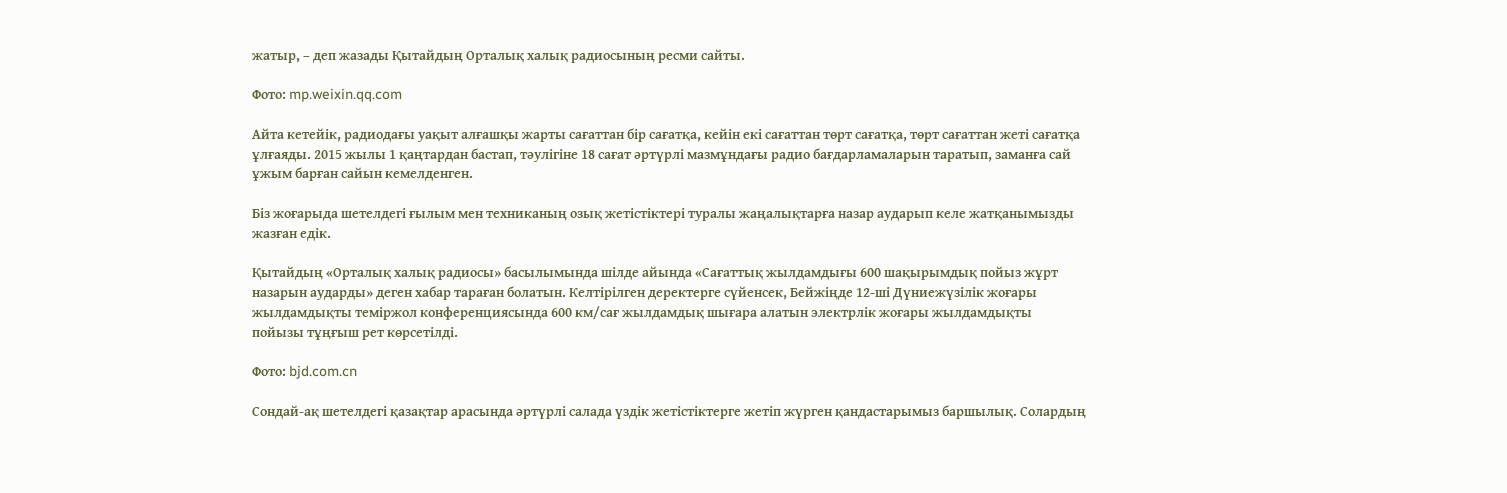жатыр, – деп жазады Қытайдың Орталық халық радиосының ресми сайты.

Фото: mp.weixin.qq.com

Айта кетейік, радиодағы уақыт алғашқы жарты сағаттан бір сағатқа, кейін екі сағаттан төрт сағатқа, төрт сағаттан жеті сағатқа ұлғаяды. 2015 жылы 1 қаңтардан бастап, тәулігіне 18 сағат әртүрлі мазмұндағы радио бағдарламаларын таратып, заманға сай ұжым барған сайын кемелденген.

Біз жоғарыда шетелдегі ғылым мен техниканың озық жетістіктері туралы жаңалықтарға назар аударып келе жатқанымызды жазған едік.

Қытайдың «Орталық халық радиосы» басылымында шілде айында «Сағаттық жылдамдығы 600 шақырымдық пойыз жұрт назарын аударды» деген хабар тараған болатын. Келтірілген деректерге сүйенсек, Бейжіңде 12-ші Дүниежүзілік жоғары жылдамдықты теміржол конференциясында 600 км/сағ жылдамдық шығара алатын электрлік жоғары жылдамдықты пойызы тұңғыш рет көрсетілді.

Фото: bjd.com.cn

Сондай-ақ шетелдегі қазақтар арасында әртүрлі салада үздік жетістіктерге жетіп жүрген қандастарымыз баршылық. Солардың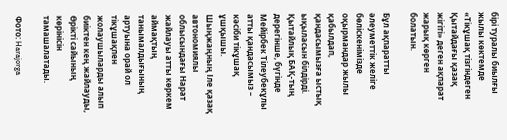бірі туралы биылғы жылы көктемде «Тікұшақ тізгіндеген Қытайдағы қазақ жігіті» деген ақпарат жарық көрген болатын.

Бұл ақпаратты әлеуметтік желіге бөліскенімізде оқырмандар жылы қабылдап, қандасымызға ыстық ықыласын білдірді. Қытайлық БАҚ-тың дерегінше, бүгінде Мейірбек Тілеубекұлы атты қандасымыз – кәсіби тікұшақ ұшқышы. Шыңжаңның Іле қазақ автономиялы облысындағы Нарат жайлауы атты көркем аймақтың танымалдығының артуына орай ол тікұшақпен жолаушыларды алып биіктен кең жайлауды, Өрікті сайының көрінісін тамашалатады.

Фото: Harajorga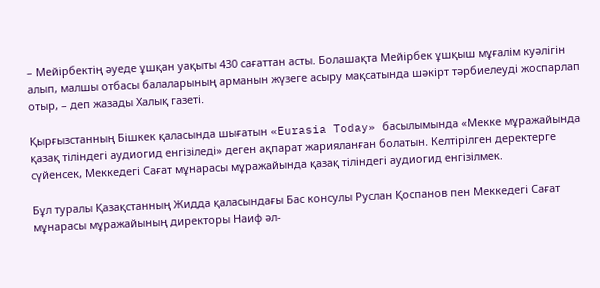– Мейірбектің әуеде ұшқан уақыты 430 сағаттан асты. Болашақта Мейірбек ұшқыш мұғалім куәлігін алып, малшы отбасы балаларының арманын жүзеге асыру мақсатында шәкірт тәрбиелеуді жоспарлап отыр, – деп жазады Халық газеті.

Қырғызстанның Бішкек қаласында шығатын «Eurasia Today» басылымында «Мекке мұражайында қазақ тіліндегі аудиогид енгізіледі» деген ақпарат жарияланған болатын. Келтірілген деректерге сүйенсек, Меккедегі Сағат мұнарасы мұражайында қазақ тіліндегі аудиогид енгізілмек.

Бұл туралы Қазақстанның Жидда қаласындағы Бас консулы Руслан Қоспанов пен Меккедегі Сағат мұнарасы мұражайының директоры Наиф әл-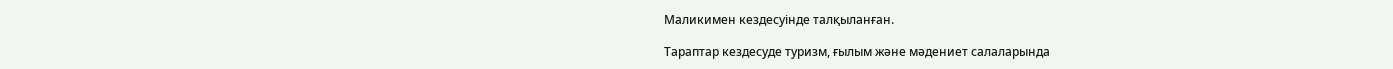Маликимен кездесуінде талқыланған.

Тараптар кездесуде туризм, ғылым және мәдениет салаларында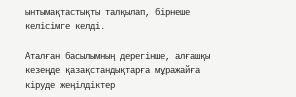ынтымақтастықты талқылап, бірнеше келісімге келді.

Аталған басылымның дерегінше, алғашқы кезеңде қазақстандықтарға мұражайға кіруде жеңілдіктер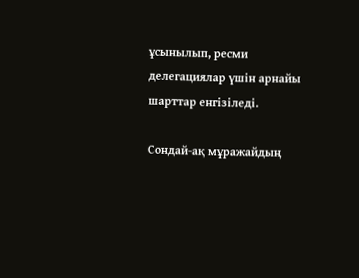ұсынылып, ресми делегациялар үшін арнайы шарттар енгізіледі.

Сондай-ақ мұражайдың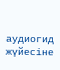аудиогид жүйесіне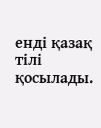енді қазақ тілі қосылады.